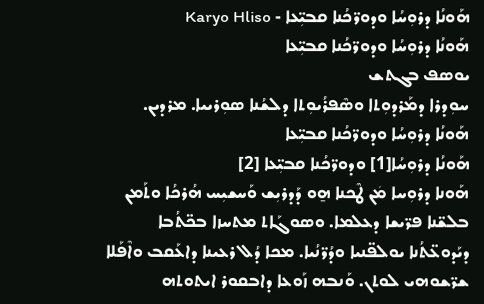ܗܰܘܢܳܐ ܕܪܘܼܚܳܐ ܘܕܘܪ̈ܟܳܢܐ ܩܒܝܼ̈ܥܐ - Karyo Hliso
ܗܰܘܢܳܐ ܕܪܘܼܚܳܐ ܘܕܘܪ̈ܟܳܢܐ ܩܒܝܼ̈ܥܐ
ܝܘܣܦ ܒܓܬܫ
ܚܘܼܕܪܐ ܕܡܰܪܕܘܼܬܐ ܘܣܶܦܪܳܝܘܼܬܐ ܕܠܫܳܢܐ ܣܘܼܪܝܝܐ. ܡܪܕܝܢ.
ܗܰܘܢܳܐ ܕܪܘܼܚܳܐ ܘܕܘܪ̈ܟܳܢܐ ܩܒܝܼ̈ܥܐ
ܗܰܘܢܳܐ ܕܪܘܼܚܳܐ[1] ܘܕܘܪ̈ܟܳܢܐ ܩܒܝܼ̈ܥܐ [2]
ܗܰܘܢܐ ܕܪܘܼܚܐ ܡܿܢ ܛܶܟܢܐ ܗ̱ܘ ܕܰܕܪܝܼܫ ܘܰܚܫܝܼܚ ܗܳܪܟܳܐ ܘܬܰܡܢ ܒܠܫ̈ܢܐ ܦܪ̈ܝܫܐ ܕܥܠܡܐ. ܘܣܘܓܰܐܬ ܡܬܚܙܐ ܒܟ̈ܬܳܒܐ ܕܝܰܕܘܥ̈ܬܳܢܐ ܝܘܠܦ̈ܢܝܐ ܘܕܳܪ̈ܢܳܝܐ. ܡܟܐ ܕܳܠ ܪܥܝܢܐ ܕܐܥܰܩܒ ܘܐܶܦܰܠܐ ܫܪ̈ܫܘܗܝ ܠܘܬܢ. ܘܰܢܒܗ ܙܰܘܥܐ ܕܐܒܩܘܪ ܐܝܬܘܬܗ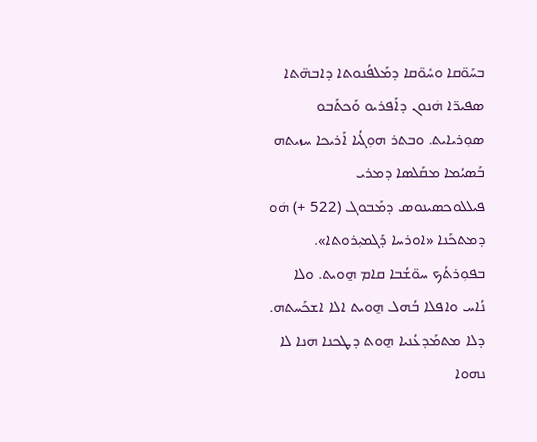ܒܚܰܘ̈ܩܐ ܘܚܽܘ̈ܩܐ ܕܡܰܠܦܳܢܘܬܐ ܕܐܒܗ̈ܬܐ ܣܦܝܪ̈ܐ ܗܿܢܘܢ ܕܐܰܦܪܝܘ ܘܰܟܬܰܒܘ ܣܘܼܪܝܐܝܬ. ܘܒܬܪ ܗܘܼܓܳܝܐ ܐܰܪܝܟܐ ܚܙܝܬܗ ܒܰܣܝܳܡܐ ܡܩܰܠܣܐ ܕܡܪܝ ܦܝܠܠܘܟܣܝܢܘܣ ܕܡܰܒܘܓ (522 +) ܗܿܘ ܕܡܬܟܰܢܐ «ܐܘܪܚܐ ܕܰܓܡܝܼܪܘܬܐ».
ܒܦܘܼܪܬܳܟ ܚܘ̈ܫܳܒܐ ܩܐܡ ܗ̱ܘܝܬ. ܘܠܐ ܢܳܐܚ ܘܐܦܠܐ ܒܳܗܠ ܗ̱ܘܝܬ ܐܠܐ ܐܫܟܰܚܬܗ. ܕܠܐ ܡܬܡܰܕܥܳܢܝܐ ܗ̱ܘܬ ܕܛܟܢܐ ܗܢܐ ܠܐ ܢܗܘܐ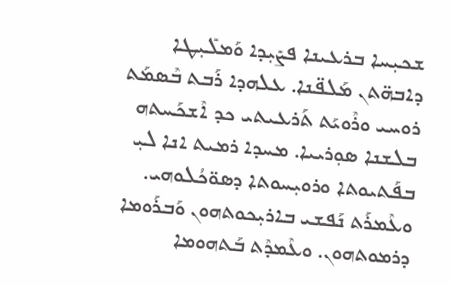ܫܟܝܼܚܐ ܒܪܥܝܢܐ ܦܨܺܝܼܕܐ ܘܰܡܠܺܝܼܛܐ ܕܐܒܗ̈ܬܢ ܡܰܠܦ̈ܢܐ. ܥܠܗܕܐ ܪܰܒܬ ܒܶܣܡܰܬ ܪܘܚܝ ܘܪܶܘܝܰܬ ܬܰܪܥܝܬܝ ܟܕ ܐܶܫܟܰܚܬܗ ܒܠܫܢܐ ܣܘܼܪܝܝܐ. ܡܚܕܐ ܪܡܝܬ ܐܢܐ ܠܝܼ ܒܦܰܬܝܘܬܐ ܘܪܘܝܼܚܘܬܐ ܕܣܘ̈ܟܳܠܘܗܝ. ܘܥܶܡܪܰܬ ܢܰܦܫܝ ܒܐܪܝܼܟܘܬܗܘܢ ܘܰܒܪܰܘܡܐ ܕܪܡܘܬܗܘܢ. ܘܥܶܡܕܶܬ ܒܰܬܗܘܡܐ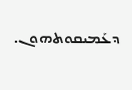ܕܥܰܡܝܩܘܬܗܘܢ.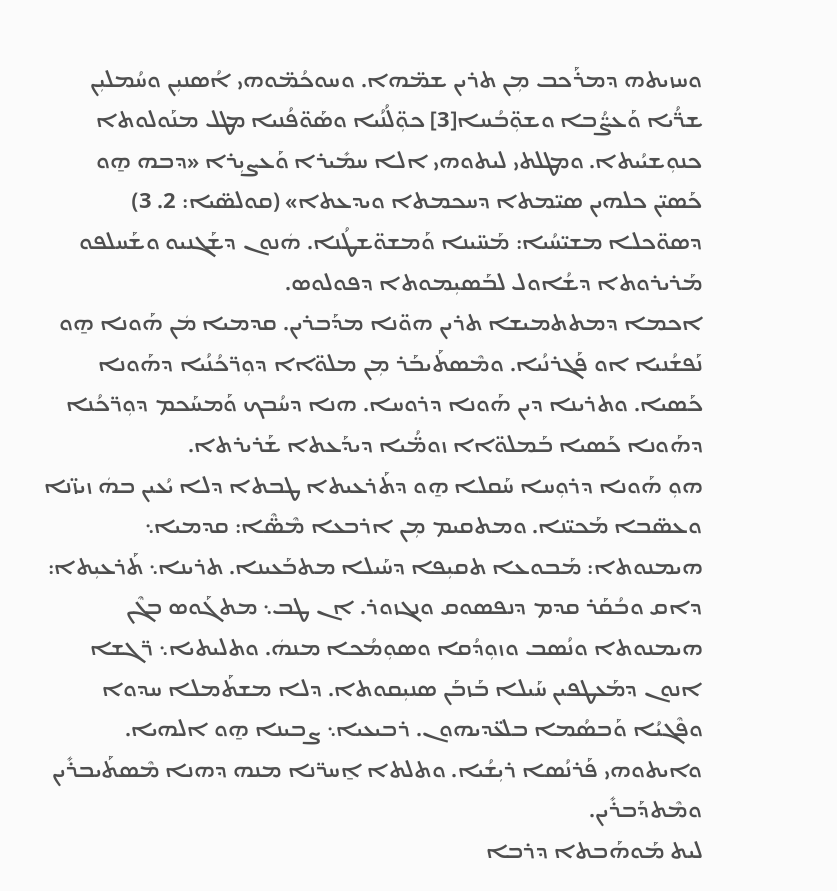ܘܚܙܝܬܗ ܕܡܪܰܟܒ ܡܼܢ ܬܪܝܢ ܫܡ̈ܗܐ. ܘܚܘܟܳܡ̈ܘܗܝ ܐܳܣܢܝܼܢ ܘܚܳܡܠܝܼܢ ܫܪ̈ܳܝܐ ܘܰܥܨ̈ܳܒܐ ܘܫܘܼ̈ܒܳܚܐ[3] ܟܘܼ̈ܠܳܢܳܝܐ ܘܣܰܘ̈ܦܳܢܝܐ ܡܛܠ ܡܢܰܘܠܘܬܐ ܟܢܘܼܫܝܳܝܬܐ. ܘܡܛܠܬܝ ܠܝܬܘܗܝ ܐܠܐ ܚܡܺܝܪܐ ܘܰܥܨܝܼܪܐ «ܕܒܗ ܗ̱ܘ ܟܰܣܝ̈ܢ ܟܠܗܝܢ ܣܝ̈ܡܬܐ ܕܚܟܡܬܐ ܘܝܕܥܬܐ» (ܩܘܠܣ̈ܝܐ: 2. 3) ܕܣܘ̈ܟܠܐ ܡܫܝ̈ܚܳܝܐ: ܡܰܚ̈ܝܢܐ ܘܰܡܫܘ̈ܫܛܳܢܐ. ܗܿܢܘܢ ܕܫܰܓܢܝܘ ܘܫܰܚܠܦܘ ܡܰܪܝܪܘܬܐ ܕܫܳܐܘܠ ܠܒܰܣܝܼܡܘܬܐ ܕܦܘܠܘܣ.
ܐܟܡܐ ܕܡܬܬܡܝܫܐ ܬܪܝܢ ܗܘ̈ܢܐ ܡܕܰܒܪܝܢ. ܩܕܡܝܐ ܡܿܢ ܗܰܘܢܐ ܗ̱ܘ ܢܰܦܫܳܢܝܐ ܐܘ ܦܰܓܪܢܳܝܐ. ܘܡܶܣܬܰܝܒܰܪ ܡܼܢ ܡܠܘ̈ܐܐ ܕܘܼܪ̈ܟܳܢܳܝܐ ܕܗܰܘܢܐ ܟܰܣܝܐ. ܘܬܪܝܢܐ ܕܝܢ ܗܰܘܢܐ ܕܪܘܚܐ. ܗܢܐ ܕܚܳܒܟ ܘܰܡܚܰܟܡ ܕܘܼܪ̈ܟܳܢܐ ܕܗܰܘܢܐ ܟܰܣܝܐ ܒܰܡܠܘ̈ܐܐ ܙܘܡ̈ܳܝܐ ܕܝܕܰܥܬܐ ܫܰܪܝܪܬܐ.
ܗܘܼ ܗܰܘܢܐ ܕܪܘܼܚܐ ܚܰܩܠܐ ܗ̱ܘ ܕܬܰܪܥܝܬܐ ܛܒܬܐ ܕܠܐ ܝܳܥܝܢ ܒܗܿ ܙܝܙ̈ܢܐ ܘܥܣ̈ܒܐ ܡܰܟܝ̈ܢܐ. ܘܡܬܩܝܡ ܡܼܢ ܐܪܒܥܐ ܡܶܣ̈ܶܐ: ܩܕܡܝܐ܆ ܗܝܡܢܘܬܐ: ܡܰܒܘܥܐ ܬܩܝܼܦܐ ܕܚܰܝܠܐ ܡܬܒܰܥܝܢܐ. ܬܪܝܢܐ܆ ܬܰܪܥܝܼܬܐ: ܕܐܩ ܘܒܳܩܰܪ ܩܕܡ ܕܢܦܣܘܩ ܘܢܓܙܘܪ. ܐܢ ܛܒ܆ ܡܬܓܰܘܣ ܒܓܶܢ ܗܝܡܢܘܬܐ ܘܢܳܣܒ ܘܙܘܼܕܳܩܐ ܘܣܘܼܡܳܟܐ ܡܢܗܿ. ܘܬܠܝܬܝܐ܆ ܪ̈ܓܫܐ ܐܢܘܢ ܕܡܰܥܛܦܝܢ ܚܰܝܠܐ ܒܰܙܒܰܢ ܣܢܝܼܩܘܬܐ. ܕܠܐ ܡܫܬܰܡܠܐ ܚܕܘܐ ܘܦܶܓܝܳܐ ܘܰܒܣܳܡܐ ܒܠܥ̈ܕܝܗܘܢ. ܪܒܝܥܝܐ܆ ܨܒܝܢܐ ܗ̱ܘ ܐܠܗܝܐ. ܘܐܝܬܘܗܝ ܦܰܪܢܳܣܐ ܪܝܼܫܳܝܐ. ܘܬܠܬܐ ܐ̱ܚܪ̈ܢܐ ܡܢܗ ܕܗܢܐ ܡܶܣܬܰܝܒܪܺܝܢ ܘܡܶܬܕܰܒܪܺܝܢ.
ܠܝܬ ܡܰܘܗܰܒܬܐ ܕܪܒܐ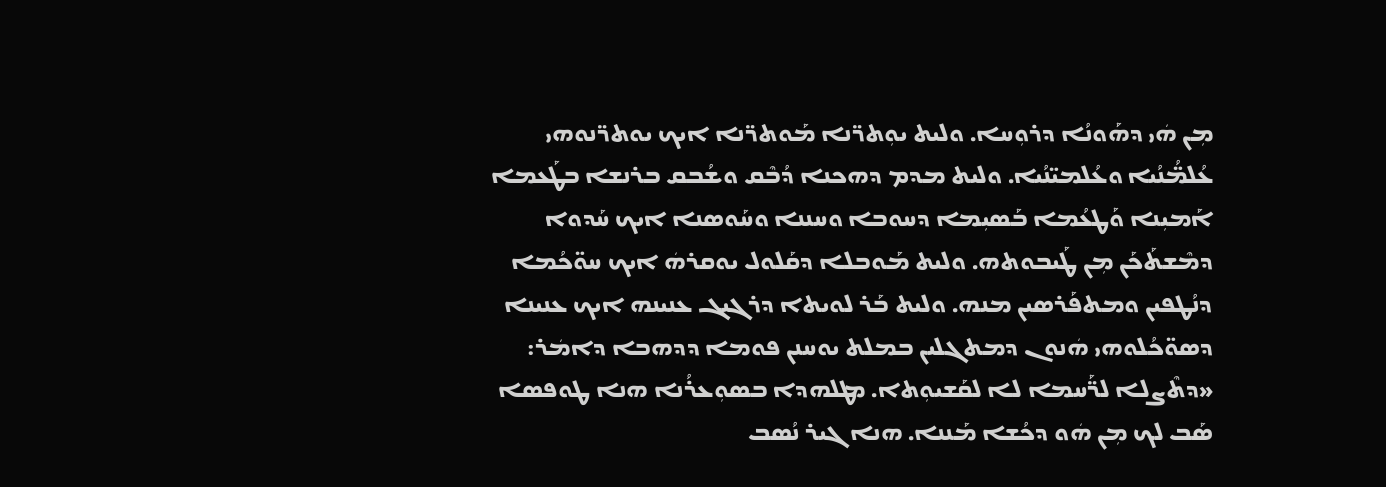ܡܼܢ ܗܿܝ ܕܗܰܘܢܳܐ ܕܪܘܼܚܐ. ܘܠܝܬ ܝܘܼܬܪ̈ܢܐ ܡܰܘܬܪ̈ܢܐ ܐܝܟ ܝܘܬܪ̈ܢܘܗܝ ܥܳܠܡ̈ܳܢܳܝܐ ܘܥܳܠܡܝ̈ܢܳܝܐ. ܘܠܝܬ ܡܕܡ ܕܗܟܢܐ ܕܳܒܶܩ ܘܫܳܒܩ ܒܪܢܫܐ ܒܛܰܥܡܐ ܐܰܡܝܼܢܐ ܘܰܛܥܳܡܐ ܒܰܣܝܼܡܐ ܕܚܘܒܐ ܘܚܢܢܐ ܘܚܰܘܣܢܐ ܐܝܟ ܚܰܕܘܐ ܕܡܶܫܬܰܟܰܢ ܡܼܢ ܛܰܝܒܘܬܗ. ܘܠܝܬ ܡܰܘܒܠܐ ܕܩܰܠܘܠ ܝܘܩܪܗܿ ܐܝܟ ܚܘ̈ܟܳܡܐ ܕܢܳܛܦܝܢ ܘܡܬܦܰܪܣܝܢ ܡܢܗ. ܘܠܝܬ ܒܰܪ ܠܘܝܬܐ ܕܪܓܝܓ ܥܢܝܢܗ ܐܝܟ ܥܢܝܢܐ ܕܣܘ̈ܟܳܠܘܗܝ ܗܿܢܘܢ ܕܡܬܓܠܝܢ ܒܡܠܬ ܝܘܚܢܢ ܦܘܡܐ ܕܕܗܒܐ ܕܐܡܿܪ: «ܕܬܶܨܠܐ ܠܪ̈ܰܚܡܐ ܠܐ ܠܩܰܫܝܘܼܬܐ. ܡܛܠܗܕܐ ܒܣܘܼܥܪܳܢܐ ܗܢܐ ܛܘܦܣܐ ܣܰܒ ܠܟ ܡܼܢ ܗܿܘ ܕܟܳܫܐ ܡܰܢܢܐ. ܗܢܐ ܓܝܪ ܢܳܣܒ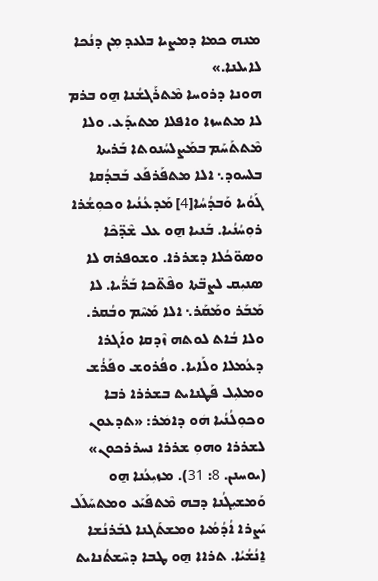ܡܢܗ ܟܡܐ ܕܡܨܝܐ ܒܠܥܕ ܡܼܢ ܕܢܳܟܐ ܠܐܝܠܢܐ.»
ܗܘܢܐ ܕܪܘܚܐ ܡܶܬܪܰܓܫܳܢܐ ܗ̱ܘ ܒܪܡ ܠܐ ܡܬܚܙܐ ܘܐܦܠܐ ܡܬܝܕܰܥ. ܘܠܐ ܡܶܬܬܰܚܰܡ ܒܡܰܨܠܚܳܢܘܬܐ ܒܰܪܝܬܐ ܒܠܚܘܕ܆ ܐܠܐ ܡܬܦܰܪܦܰܥ ܒܰܒܕܳܩܐ ܓܰܘܳܝܐ ܘܰܒܕܳܚܳܐ[4] ܡܰܕܥܳܢܳܝܐ ܘܟܘܼܫܳܪܐ ܪܘܼܚܳܢܳܝܐ. ܒܰܢܝܐ ܗ̱ܘ ܥܠ ܫܶܕ̈ܟܶܐ ܘܣܘ̈ܟܳܠܐ ܕܫܪܪܐ. ܘܫܘܦܪܗ ܠܐ ܣܢܝܼܩ ܠܨܒ̈ܬܐ ܘܦܶܬ̈ܟܐ ܒܰܪ̈ܳܝܐ. ܠܐ ܡܰܒܰܪ ܘܡܰܩܰܪ܆ ܐܠܐ ܡܰܚܶܡ ܘܒܳܩܪ. ܘܠܐ ܒܳܐܬ ܠܘܬܗ ܙܶܕܩܐ ܘܐܰܓܪܐ ܕܥܳܡܠܐ ܘܠܰܐܝܐ. ܘܦܳܪܘܫ ܘܦܰܪܳܫ ܘܡܠܝܼܠ ܦܰܛܢܐܝܬ ܒܫܪܪܐ ܪܒܐ ܘܟܘܼܠܳܢܳܝܐ ܗܿܘ ܕܐܡܿܪ: «ܬܕܥܘܢ ܠܫܪܪܐ ܘܗܘܼ ܫܪܪܐ ܢܚܪܪܟܘܢ» (ܝܘܚܢܢ. 8: 31). ܡܙܝܼܥܳܢܐ ܗ̱ܘ ܘܰܡܫܝܼܓܳܢܐ ܕܒܗ ܡܶܬܦܰܝܰܥ ܘܡܬܚܰܠܰܠ ܝܰܨܪܐ ܐܳܕܳܡܳܝܐ ܘܡܫܬܰܓܢܐ ܠܒܰܪܢܳܫܐ ܐ̱ܢܳܫܳܝܳܐ. ܬܪܐܐ ܗ̱ܘ ܛܒܐ ܕܚܶܫܬܳܢܐܝܬ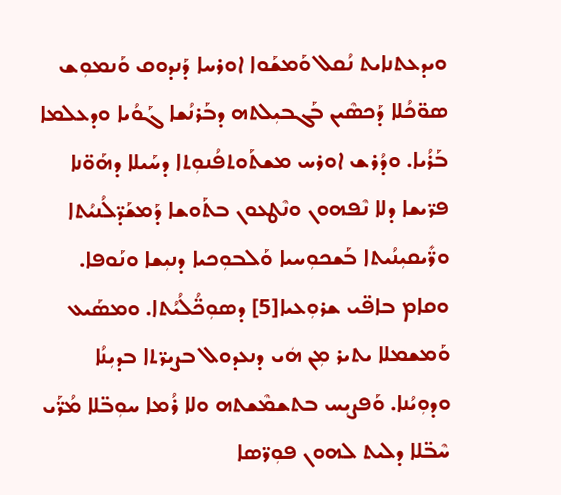ܘܝܕܥܬܢܐܝܬ ܢܳܩܠ ܘܰܡܫܰܘܐ ܐܘܪܚܐ ܕܰܢܕܘܩ ܘܰܢܡܘܼܫ ܣܘ̈ܟܳܠܐ ܕܰܟܣܶܝܢ ܒܰܓܒܝܼܠܬܗ ܕܒܰܪܢܳܫܐ ܓܰܘܳܝܐ ܘܕܥܠܡܐ ܒܰܪܳܝܐ. ܘܕܳܪܫ ܐܘܪܚ ܡܫܬܰܘܬܦܳܢܘܼܬܐ ܕܚܰܝܠܐ ܕܗܰܘ̈ܢܐ ܦܪ̈ܝܫܐ ܕܠܐ ܢܶܦܗܘܢ ܘܢܶܛܥܘܢ ܒܬܰܘܫܐ ܕܰܡܫܰܕ̈ܠܳܢܝܳܬܐ ܘܪ̈ܺܝܩܝܼܢܳܝܬܐ ܒܰܫܟܘܼܚܝܐ ܘܰܠܒܘܼܟܝܐ ܕܢܝܼܫܐ ܘܢܰܘܦܐ. ܘܩܐܡ ܒܐܦ̈ܝ ܫܪܘܼܥܝܐ[5] ܕܣܘܼܟ̈ܳܠܳܝܳܬܐ. ܘܡܣܰܝܥ ܘܰܡܫܡܠܐ ܝܬܝܪ ܡܼܢ ܗܿܝ ܕܢܥܕܘܠ ܒܨܝܪ̈ܬܐ ܒܕܝܼܢܳܐ ܘܕܘܼܝܳܢܐ. ܘܰܦܨܝܼܚ ܒܬܫܡܶܫܬܗ ܘܠܐ ܪܳܡܐ ܚܘܼܒ̈ܠܐ ܡܳܪ̈ܰܝ ܚܶܒ̈ܠܐ ܕܠܝܬ ܠܗܘܢ ܦܘܼܪ̈ܣܐ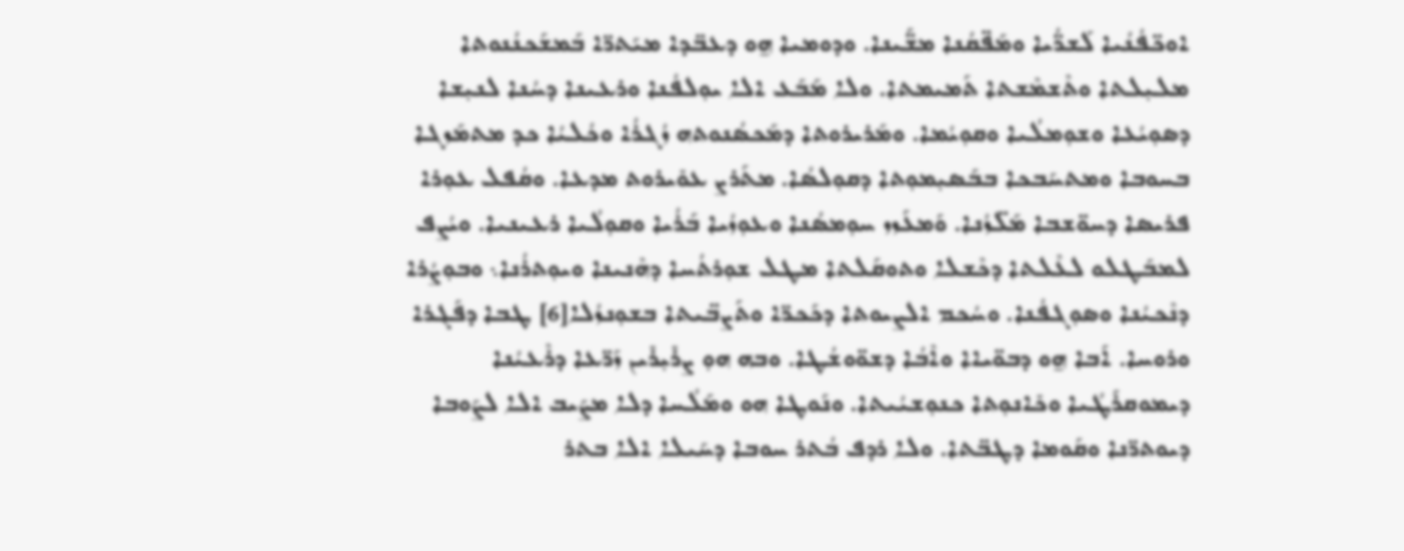ܐܘܟ̈ܦܳܢܳܝܐ ܠܰܫܪ̈ܳܝܐ ܘܡܰܦ̈ܩܳܢܐ ܡܫ̈ܰܝܢܐ. ܘܕܘܡܝܐ ܗ̱ܘ ܕܥܒ̈ܕܐ ܡܝܰܬܪ̈ܐ ܒܰܡܫܰܟܢܳܢܘܬܐ ܡܠܝܼܠܬܐ ܘܬܶܫܡܶܫܬܐ ܬܰܡܝܡܬܐ. ܘܠܐ ܡܰܒܰܥ ܐܠܐ ܝܘܼܠܦܳܢܐ ܘܪܥܝܢܐ ܕܚܳܢܐ ܠܢܝܼܫܐ ܕܣܘܼܝܳܥܐ ܘܫܘܼܡܠܳܝܐ ܘܩܘܼܝܳܡܐ. ܘܡܰܪܝܪܘܬܐ ܕܡܰܟܣܳܢܘܬܗ ܙܳܓܪܳܐ ܘܟܳܠܝܳܐ ܟܕ ܡܬܡܰܙܓܐ ܒܚܘܒܐ ܘܡܬܚܰܒܟܐ ܒܒܰܣܝܼܡܘܼܬܐ ܕܩܘܼܠܣܳܐ. ܡܬܰܪܨ ܥܘܺܝܪܘܬ ܡܕܥܐ. ܘܩܳܦܠ ܥܘܼܪܐ ܦܪܝܣܐ ܕܚܘ̈ܫܒܐ ܡܰܠ̈ܙܳܢܐ. ܘܰܡܥܰܙܙ ܚܘܼܡܣܳܢܐ ܘܥܘܼܙܳܝܐ ܒܰܪܳܝܐ ܘܩܘܼܠܳܝܐ ܪܥܝܢܝܐ. ܘܝܳܨܦ ܠܡܒܰܛܠܘ ܠܥܶܠܬܐ ܕܟܶܫܠܐ ܘܬܘܩܰܠܬܐ ܡܛܠ ܫܘܼܪܬܳܚܐ ܕܗܶܢܝܢܐ ܘܝܘܼܬܪܳܢܐ܆ ܘܒܘܼܨܳܪܐ ܕܢܶܟܝܳܢܐ ܘܣܘܼܓܦܳܢܐ. ܘܚܳܟܡ ܐܠܨܝܘܬܐ ܕܟܰܟܪ̈ܐ ܘܬܰܨܒ̈ܝܬܐ ܒܫܘܼܢܙܳܠܐ[6] ܛܒܐ ܕܦܰܓܪܐ ܘܪܘܚܐ. ܐܰܒܐ ܗ̱ܘ ܕܒܘ̈ܝܐܐ ܘܐܶܒܳܐ ܕܫܘ̈ܘܫܳܛܐ. ܘܒܗ ܗܘܼ ܨܪܺܝܼܪܺܝܢ ܙܰܪ̈ܥܐ ܕܪܶܥܝܳܢܐ ܕܝܡܘܩܪܰܛܳܝܐ ܘܟܺܐܢܘܼܬܐ ܟܢܘܼܫܝܳܝܬܐ. ܘܢܰܘܛܐ ܗܘ ܘܡܰܠܳܚܐ ܕܠܐ ܡܨܰܝܒ ܐܠܐ ܠܨܰܘܒܐ ܕܝܘܬܪ̈ܢܐ ܘܩܰܘܡܐ ܕܛܒ̈ܬܐ. ܘܠܐ ܪܕܦ ܒܳܬܪ ܚܘܒܐ ܕܚܰܝܠܐ ܐܠܐ ܒܬܪ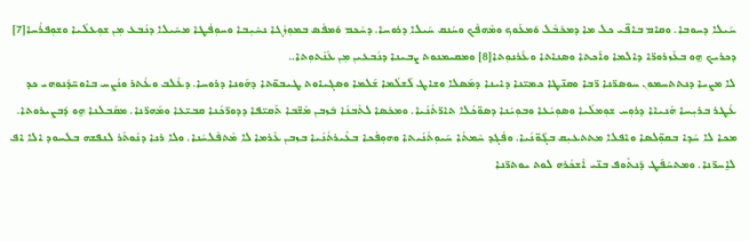ܚܰܝܠܐ ܕܚܘܒܐ. ܘܩܐܡ ܒܐܦ̈ܝ ܟܠ ܡܐ ܕܡܟܰܒܶܠ ܘܰܡܥܰܘܟ ܘܡܰܗܦܶܟ ܘܚܳܢܩ ܚܰܝܠܐ ܕܪܘܚܐ. ܕܚܳܟܡ ܘܰܡܦܳܣ ܒܡܘܼܙܳܓܐ ܢܚܺܝܼܒܐ ܘܚܘܼܦܳܛܐ ܡܚܺܝܠܐ ܕܢܳܒܥ ܡܼܢ ܫܘܼܥܠܳܝܐ ܘܫܘܼܦܪܳܚܐ[7] ܕܟܪܝܟ ܗ̱ܘ ܒܥܰܙܪܘܪ̈ܐ ܕܐܠܡܐ ܘܐܰܟܬܐ ܘܣܢܐܬܐ ܘܥܰܪܢܘܼܬܐ[8] ܘܡܩܝܡܢܘܬ ܨܒܝܢܐ ܕܢܳܒܥܝܢ ܡܼܢ ܥܰܢܳܬܘܼܬܐ..
ܠܐ ܡܨܝܐ ܕܢܬܬܚܡܘܢ ܚܘܣܪ̈ܢܐ ܪ̈ܒܐ ܘܩܢ̈ܛܐ ܟܡܝ̈ܢܐ ܕܐܝܢܐ ܕܡܰܣܠܐ ܘܫܐܛ ܠܰܫܠܳܡܐ ܫܰܠܡܐ ܘܣܓܝܐܘܬ ܛܝܒܘ̈ܬܐ ܕܗܰܘܢܐ ܕܪܘܚܐ. ܕܥܳܠܒ ܘܥܳܬܪ ܘܢܳܨܚ ܒܐܘܚ̈ܕܳܢܘܗܝ ܟܕ ܥܳܛܪ ܒܪܝܼܚܐ ܗܰܢܝܐܐ ܕܪܘܼܚ ܫܘܼܡܠܳܝܐ ܘܣܘܼܝܳܥܐ ܘܒܘܼܝܳܢܐ ܕܣܘ̈ܟܳܠܐ ܬܐܪ̈ܬܳܢܳܝܐ. ܘܡܟܰܣܐ ܠܬܶܒܢܳܐ ܒܰܙܒܢ ܡܰܫ̈ܒܐ ܬܰܩܝ̈ܦܐ ܕܕܘܪ̈ܟܳܢܐ ܩܒܝ̈ܥܐ ܘܡܰܗܪ̈ܢܐ. ܡܩܰܒܠܢܐ ܗ̱ܘ ܕܰܒܨܝܪܘܬܐ. ܡܟܐ ܠܐ ܚܳܕܐ ܒܩܘܼ̈ܠܣܐ ܘܐܦܠܐ ܡܬܬܥܝܼܩ ܒܓܽܘ̈ܢܳܝܐ. ܘܦܳܓܕ ܚܶܡܬܳܐ ܚܰܝܘܼܬܳܢܳܝܬܐ ܘܗܘܼܦܳܟܐ ܒܥܺܝܪܬܳܢܳܝܐ ܒܙܒܢ ܥܰܪܡܐ ܠܐ ܡܶܬܦܰܠܚܳܢܐ. ܘܠܐ ܪܢܐ ܕܢܰܘܬܰܪ ܠܢܦܫܗ ܒܠܚܘܕ ܐܠܐ ܐܦ ܠܐ̱ܚܪ̈ܢܐ. ܘܡܬܚܰܦܰܛ ܕܰܢܬܽܘܦ ܒܢ̈ܝ ܐܶܫܟܳܪܗ ܠܘܬ ܝܘܬܪ̈ܢܐ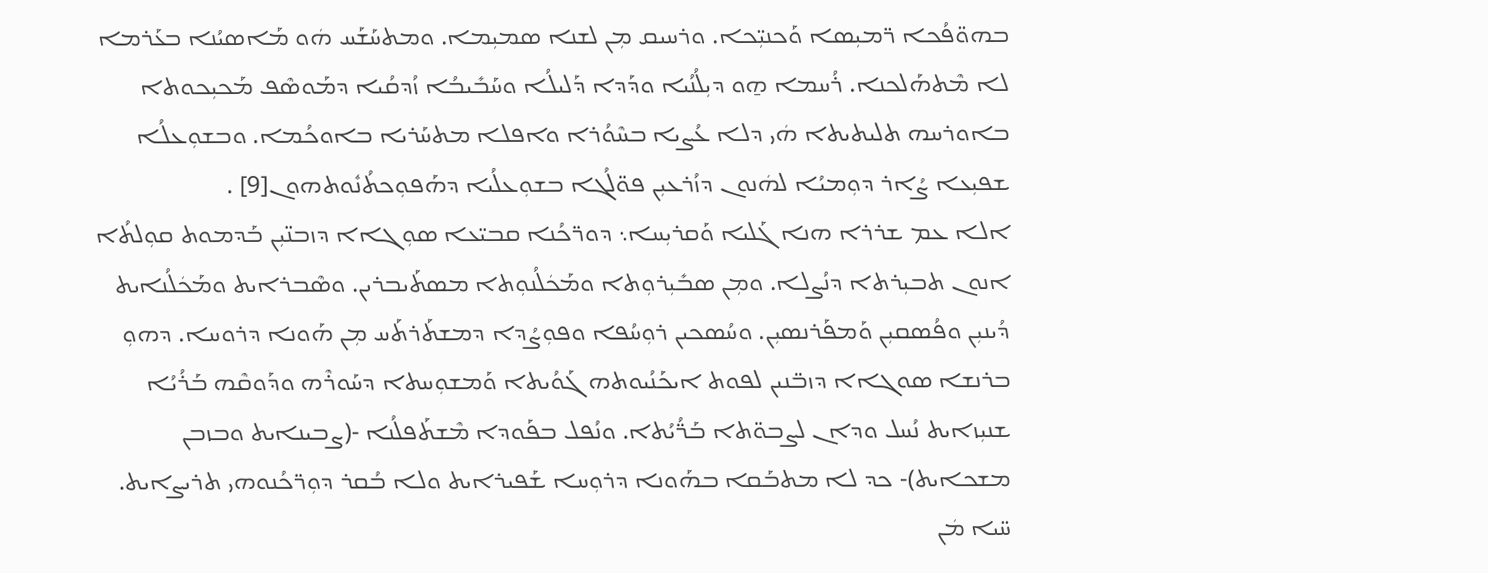ܒܗܘ̈ܦܳܟܐ ܪ̈ܡܝܼܣܐ ܘܰܟܢܝܼ̈ܟܐ. ܘܪܚܝܩ ܡܼܢ ܠܫܢܐ ܣܡܝܼܡܐ. ܘܡܬܚܰܫܰܚ ܗܿܘ ܡܰܐܣܝܳܢܐ ܒܥܰܪܡܐ ܠܐ ܡܶܬܗܰܠܟܢܐ. ܪܳܚܡܐ ܗ̱ܘ ܕܝܼܠܳܢܳܝܐ ܘܕܰܕܐ ܕܰܠܝܠܳܐ ܘܚܰܒܺܝܒܳܐ ܙܳܕܩܳܝܐ ܕܡܰܘܣܶܦ ܡܰܟܝܼܟܘܬܐ ܒܐܘܪܚܗ ܬܠܝܬܝܬܐ ܗܿܝ ܕܠܐ ܥܳܨܝܐ ܒܚܶܘܳܪܐ ܘܐܦܠܐ ܡܬܚܰܪܝܐ ܒܐܘܟܳܡܐ. ܘܒܫܘܼܥܠܳܐ ܫܦܝܼܥܐ ܨܳܐܪ ܕܘܼܡܝܳܐ ܠܗܿܢܘܢ ܕܙܳܪܥܝܼܢ ܦܘ̈ܠܳܓܐ ܒܫܘܼܥܠܳܝܐ ܕܗܰܦܘܼܟܬܳܢܽܘܬܗܘܢ[9] .
ܐܠܐ ܥܡ ܫܪܪܐ ܗܢܐ ܓܰܠܝܐ ܘܰܩܪܝܼܚܐ܆ ܕܘܪ̈ܟܳܢܐ ܩܒܝ̈ܥܐ ܣܘܼܓܐܐ ܕܙܒܢ̈ܝܼܢ ܒܰܕܡܘܬ ܩܘܼܠܬܳܐ ܐܢܘܢ ܬܒܝܼܪܬܐ ܕܢܳܨܠܐ. ܘܡܼܢ ܣܒܺܝܼܪܘܼܬܐ ܘܡܰܟܿܠܳܢܘܼܬܐ ܡܣܬܰܝܒܪܝܢ. ܘܣܶܒܪܐܝܬ ܘܡܰܟܿܠܳܢܐܝܬ ܕܳܝܢܝܼܢ ܘܦܳܣܩܝܼܢ ܘܰܡܦܰܪܢܣܝܼܢ. ܘܚܳܣܟܝܢ ܪܘܼܚܳܦܐ ܘܦܘܼܨܳܕܐ ܕܡܫܬܰܪܬܰܚ ܡܼܢ ܗܰܘܢܐ ܕܪܘܚܐ. ܕܗܘܼ ܒܪܢܫܐ ܣܘܓܐܐ ܕܙܒ̈ܢܝܢ ܠܦܘܬ ܐܝܟܰܢܳܝܘܬܗ ܓܰܘܳܝܬܐ ܘܰܡܫܘܼܚܬܐ ܕܚܰܘܪܶܗ ܘܕܰܘܩܶܗ ܒܰܪܳܝܳܐ ܫܢܝܼܙܐܝܬ ܢܳܚܠ ܘܕܐܢ ܠܨܒܘ̈ܬܐ ܒܰܪ̈ܳܝܳܬܐ. ܘܢܳܦܠ ܒܦܰܘܕܐ ܡܶܫܬܰܦܠܳܢܐ -(ܨܒܝܢܐܝܬ ܘܒܙܒܢ ܡܫܟܐܝܬ)- ܟܕ ܠܐ ܡܬܒܰܩܐ ܒܗܰܘܢܐ ܕܪܘܼܚܐ ܫܰܦܝܪܐܝܬ ܘܠܐ ܒܳܩܪ ܕܘܼܪ̈ܟܳܢܘܗܝ ܬܪܝܨܐܝܬ.
ܚ̈ܝܐ ܡܿܢ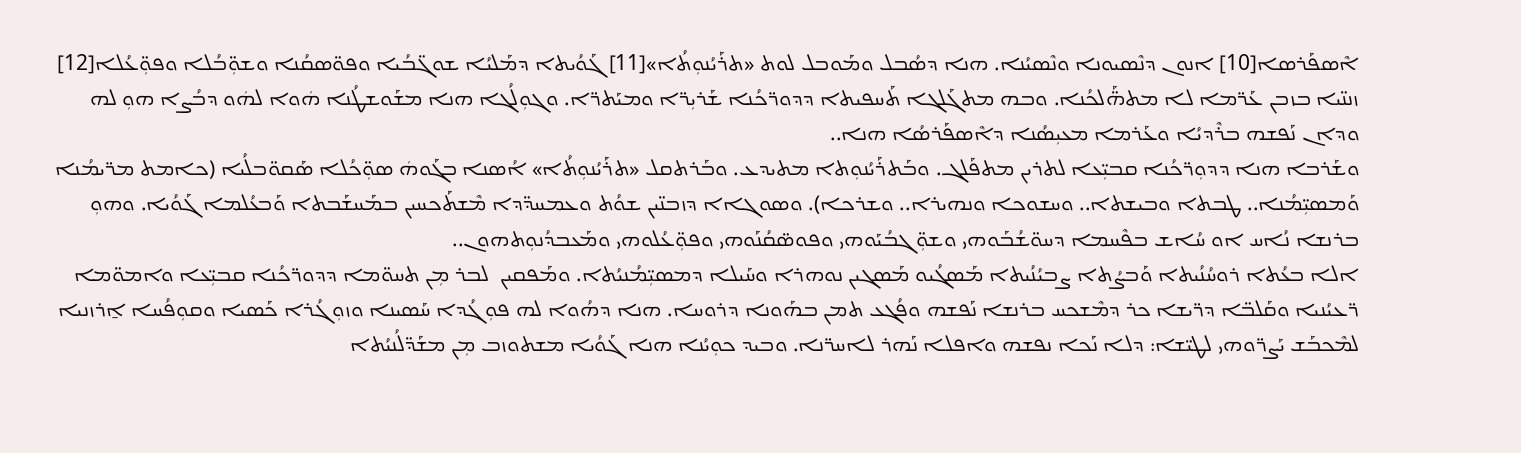ܐܶܣܦܰܪܣܐ[10] ܐܢܘܢ ܕܢܶܣܝܘܢܐ ܘܢܶܣܝܳܢܐ. ܗܢܐ ܕܣܳܒܠ ܘܡܰܘܒܠ ܠܘܬ «ܬܪܰܝܳܢܘܼܬܳܐ»[11] ܓܰܘܳܝܬܐ ܕܡܰܠܝܳܐ ܫܘܓ̈ܒܳܝܐ ܘܦܘ̈ܣܩܳܢܐ ܘܫܘܼ̈ܒܳܠܐ ܘܦܘܼ̈ܥܳܠܐ[12] ܙܢܢ̈ܝܐ ܒܙܒܢ ܥܰܪ̈ܡܐ ܠܐ ܡܬܗ̈ܰܠܟܳܢܐ. ܘܒܗ ܡܬܓܰܠܓܐ ܬܰܚܦܝܬܐ ܕܕܘܪ̈ܟܳܢܐ ܫܰܪܝܼܪ̈ܐ ܘܡܝܰܬܪ̈ܐ. ܘܓܘܼܠܳܓܐ ܗܢܐ ܡܫܰܘܫܛܳܢܐ ܗܿܘܐ ܠܗܿܘ ܕܒܳܨܐ ܗܘܼ ܠܗ ܘܕܐܢ ܢܰܦܫܗ ܒܪܶܕܝܳܐ ܘܥܰܪܡܐ ܡܥܝܼܣܳܢܐ ܕܐܶܣܦܰܪܣܳܐ ܗܢܐ..
ܘܫܰܪܒܐ ܗܢܐ ܕܕܘܼܪ̈ܟܳܢܐ ܩܒܝܼ̈ܥܐ ܠܬܪܝܢ ܡܬܦܰܠܓ. ܘܒܰܬܪܰܝܳܢܘܼܬܐ ܡܬܝܕܥ. ܘܒܰܪܬܩܠ «ܬܪܰܝܳܢܘܼܬܳܐ» ܐܳܣܢܐ ܒܓܰܘܗܿ ܣܘܼ̈ܟܳܠܐ ܣܰܩܘ̈ܒܠܳܝܐ (ܟܐܡܬ ܡܪ̈ܝܡܳܢܐ ܘܰܡܣܝܼ̈ܡܳܢܐ.. ܛܒܬܐ ܘܒܝܫܬܐ.. ܘܚܫܘܟܐ ܘܢܗܝܪܐ.. ܘܫܪܟܐ). ܘܣܘܓܐܐ ܕܙܒܢ̈ܝܢ ܫܘܳܬ ܘܥܡܚܕ̈ܕܐ ܡܶܫܬܰܟܚܝܢ ܒܡܰܚܫܰܒܬܐ ܘܰܒܥܳܠܡܐ ܓܰܘܳܝܐ. ܘܗܘܼ ܒܪܢܫܐ ܢܳܐܚ ܐܘ ܚܳܐܫ ܒܦܶܚܡܐ ܕܚܘ̈ܫܳܒܰܘܗܝ ܘܫܘܼ̈ܓܒܳܝܰܘܗܝ ܘܦܘܣ̈ܩܳܢܰܘܗܝ ܘܦܘܼ̈ܥܳܠܘܗܝ ܘܡܰܥܒܕܳܢܘܼܬܗܘܢ..
ܐܠܐ ܒܥܳܬܐ ܪܘܚܳܢܳܝܬܐ ܘܰܒܨܳܬܐ ܨܒܝܳܢܳܝܬܐ ܡܰܣܓܳܝܘ ܡܰܣܓܝܢ ܢܘܗܪܐ ܘܚܰܝܠܐ ܕܡܣܝܼ̈ܡܳܢܝܳܬܐ. ܘܡܰܦܩܝܢ  ܠܒܪ ܡܼܢ ܬܚܘ̈ܡܐ ܕܕܘܪ̈ܟܳܢܐ ܩܒܝܼ̈ܥܐ ܘܐܡܘ̈ܡܐ ܪ̈ܥܝܳܢܝܐ ܘܩܰܠܒ̈ܐ ܕܪ̈ܝܫܐ ܟܪ ܕܡܶܫܟܚ ܒܪܢܫܐ ܢܰܦܫܗ ܘܦܳܓܥ ܬܡܢ ܒܗܰܘܢܐ ܕܪܘܚܐ. ܗܢܐ ܕܗܳܘܐ ܠܗ ܦܘܼܓܳܕܐ ܚܰܣܝܢܐ ܘܙܘܼܓܳܪܐ ܟܰܣܝܐ ܘܩܘܼܦܳܚܐ ܐ̱ܪܙܢܝܐ ܠܡܶܟܒܰܫ ܝܰܨܪ̈ܘܗܝ ܠܛܝ̈ܫܐ: ܕܠܐ ܢܰܟܐ ܢܦܫܗ ܘܐܦܠܐ ܢܰܗܪ ܠܐܚܪ̈ܢܐ. ܘܒܝܕ ܟܘܼܝܳܢܐ ܗܢܐ ܓܰܘܳܝܐ ܡܫܬܘܙܒ ܡܼܢ ܡܫܰܕ̈ܠܳܢܝܳܬܐ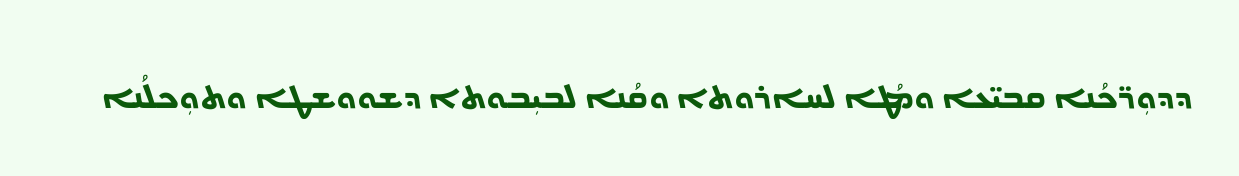ܕܕܘܼܪ̈ܟܳܢܐ ܩܒܝ̈ܥܐ ܘܡܳܛܐ ܠܚܐܪܘܬܐ ܘܩܳܢܐ ܠܒܝܼܒܘܬܐ ܕܫܘܘܫܛܐ ܘܬܘܼܟܠܳܢܐ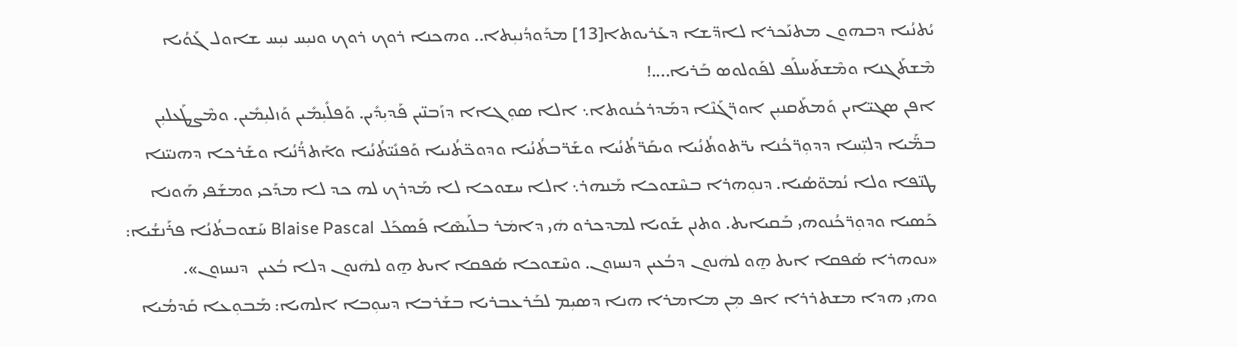ܝܳܬܢܳܝܐ ܕܒܗܘܢ ܡܬܢܰܟܪܐ ܠܐܕ̈ܫܐ ܕܥܰܪܝܘܬܐ[13] ܡܕܰܘܕܳܢܝܼܬܐ.. ܘܗܟܢܐ ܪܘܟ ܪܘܟ ܘܢܝܼܚ ܢܝܼܚ ܫܐܘܠ ܓܰܘܳܝܐ ܡܶܫܬܰܓܢܐ ܘܡܶܫܬܰܚܠܰܦ ܠܦܰܘܠܘܣ ܒܰܪܝܐ....!
ܐܦܢ ܣܓܝ̈ܐܝܢ ܘܰܡܬܰܩܢܝܼܢ ܐܘܪ̈ܓܰܢܶܐ ܕܡܰܕܪܟܳܢܘܬܐ܆ ܐܠܐ ܣܘܼܓܐܐ ܕܙܰܒܢ̈ܝܢ ܦܰܕܝܼܕܺܝܢ. ܘܰܦܠܺܝܼܡܺܝܢ ܘܰܙܠܝܼܡܺܝܢ. ܘܡܶܨܛܰܥܠܝܼܢ ܒܡ̈ܰܝܐ ܕܠܝܼ̈ܚܐ ܕܕܘܼܪ̈ܟܳܢܐ ܝܪ̈ܬܘܬܳܢܳܝܐ ܘܝܩܰܪ̈ܬܳܢܳܝܐ ܘܫܰܪ̈ܒܬܳܢܳܝܐ ܘܕܘܟ̈ܬܳܢܝܐ ܘܰܦܢܺܝ̈ܬܳܢܳܝܐ ܘܐܰܬܪ̈ܳܢܳܝܐ ܘܫܰܪܟܐ ܕܗܢܝ̈ܢܐ ܛܢ̈ܦܐ ܘܠܐ ܢܳܡܘ̈ܣܳܝܐ. ܕܢܘܼܗܪܐ ܒܚܶܫܘܟܐ ܡܰܢܗܪ܆ ܐܠܐ ܚܫܘܟܐ ܠܐ ܡܰܕܪܟ ܠܗ ܟܕ ܠܐ ܡܕܰܟܝ ܘܡܫܰܦܝ ܗܰܘܢܐ ܟܰܣܝܐ ܘܕܘܼܪ̈ܟܳܢܘܗܝ ܒܰܩܝܐܝܬ. ܘܬܢܢ ܫܰܘܝܐ ܠܡܕܟܪܘ ܗܿܝ ܕܐܡܿܪ ܒܠܰܝܣܶܐ ܦܰܣܟܰܠ Blaise Pascal ܚܰܫܘܒܬܳܢܳܐ ܦܪܰܢܫܳܝܐ: «ܢܘܗܪܐ ܣܳܦܩܐ ܐܝܬ ܗ̱ܘ ܠܗܿܢܘܢ ܕܒܳܥܝܢ ܕܢܚܙܘܢ. ܘܚܶܫܘܟܐ ܣܳܦܩܐ ܐܝܬ ܗ̱ܘ ܠܗܿܢܘܢ ܕܠܐ ܒܳܥܝܢ  ܕܢܚܙܘܢ».
ܘܗܝ ܗܕܐ ܡܫܬܪܪܐ ܐܦ ܡܼܢ ܡܐܡܪܐ ܗܢܐ ܕܣܝܼܡ ܠܒܰܪܥܒܪܝܐ ܒܫܰܪܒܐ ܕܚܘܼܒܐ ܐܠܗܝܐ: ܡܰܒܘܼܥܐ ܩܰܕܡܳܝܐ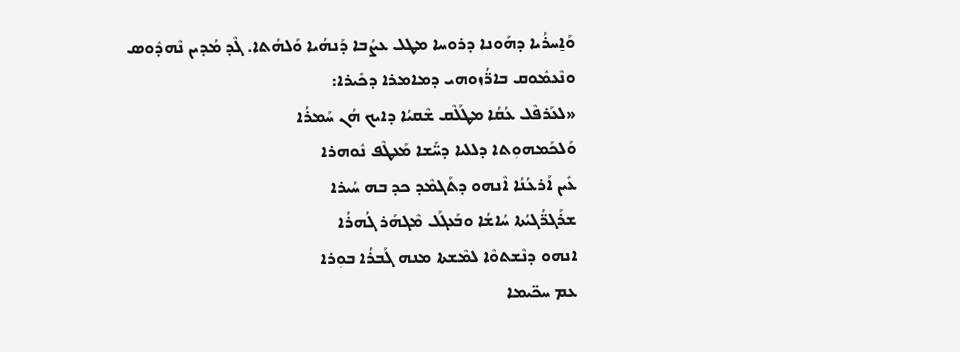ܘܰܐ̱ܚܪܳܝܐ ܕܗܰܘܢܐ ܕܪܘܚܐ ܡܛܠ ܥܨܳܒܐ ܕܰܢܗܳܝܐ ܘܰܠܗܳܬܐ. ܓܶܕ ܡܳܕܝܢ ܢܶܗܕܽܘܣ ܘܢܶܥܡܽܘܩ ܒܐܪ̈ܳܙܘܗܝ ܕܡܐܡܪܐ ܕܟܺܝܪܐ:
«ܠܥܰܪܦܶܠ ܥܳܩܳܐ ܡܛܰܠܶܩ ܫܶܩܝܳܐ ܕܐܝܟ ܗܳܢ ܚܰܡܪܳܐ
ܘܰܠܟܰܡܗܘܼܬܐ ܕܠܠܝܐ ܕܚ̈ܰܫܐ ܡܰܥܛܶܦ ܢܽܘܗܪܐ
ܥܺܝܢ ܐܰܪܥܳܢܳܐ ܐܶܢܗܘ ܕܬܰܓܡܶܕ ܟܕ ܒܗ ܚܳܝܪܐ
ܫܪܰܓܪ̈ܳܓܝܳܬܐ ܚܳܐܫܳܐ ܘܒܰܥܓܰܠ ܡܶܓܗܰܪ ܓܳܗܪܳܐ
ܐܢܗܘ ܕܢܶܫܬܘܶܐ ܠܡܶܫܬܐ ܡܢܗ ܓܰܒܪܳܐ ܒܘܼܪܐ
ܥܡ ܚܟ̈ܝܡܐ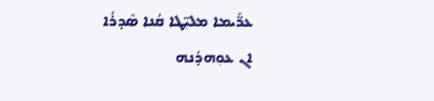ܥܪ̈ܺܝܡܐ ܡܠܝܼ̈ܛܐ ܩܳܢܐ ܣܶܕܪܳܐ
ܐܢ ܥܘܼܗܕܳܢܗ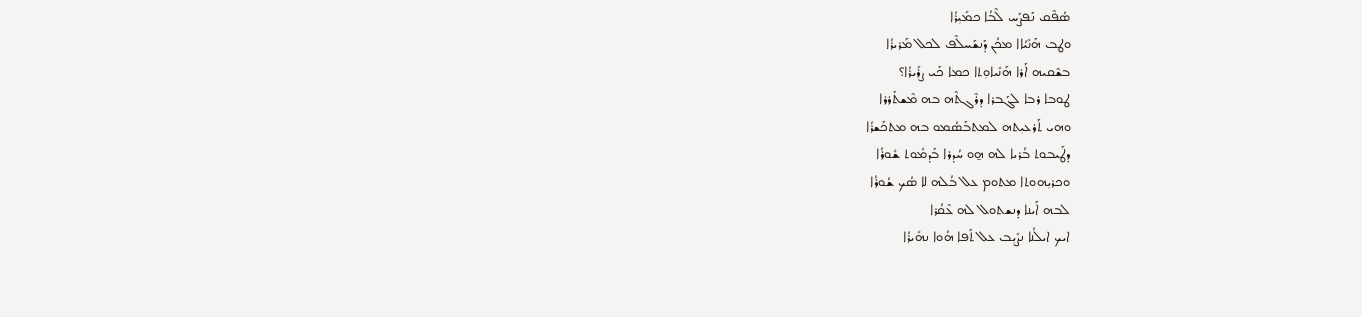ܣܳܦܶܩ ܢܰܦܨܰܚ ܠܶܒܳܐ ܟܡܺܝܼܪܳܐ
ܘܛܒ ܗܰܢܺܝܳܐܐ ܡܟܳܢ ܕܰܢܫܰܚܠܶܦ ܠܟܠ ܡܰܪܝܪܳܐ
ܒܫܶܩܝܗ ܐܰܪܐ ܗܰܢܺܝܐܘܼܬܐ ܟܡܐ ܟܰܝ ܨܪܺܝܪܳܐ؟
ܛܘܒܐ ܪܒܐ ܠܓܰܒܪܐ ܕܪܶܓܬܶܗ ܒܗ ܡܶܫܬܰܪܪܐ
ܘܗܝ ܬܰܪܥܝܼܬܗ ܠܡܬܒܰܣܳܡܘ ܒܗ ܡܬܟܰܫܪܳܐ
ܕܛܰܝܒܘܬ ܒܳܪܝܐ ܠܗ ܗ̱ܘ ܚܳܕܪܐ ܒܰܕܡܽܘܬ ܫܽܘܪܳܐ
ܘܟܪܝܼܗܘܬܐ ܡܬܘܡ ܥܠ ܒܳܠܗ ܠܐ ܣܳܟ ܫܳܘܪܳܐ
ܠܒܗ ܐܰܝܢܐ ܕܢܫܬܘܠ ܠܗ ܥܶܩܳܪܐ
ܐܝܟ ܐܝܠܳܢܐ ܢܨܺܝܼܒ ܥܠ ܬܰܦܐ ܗܳܘܐ ܢܗܺܝܪܳܐ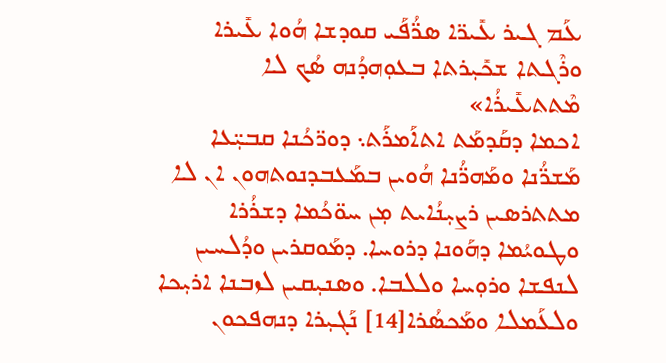ܥܰܡ ܓܝܪ ܥܺܝܪ̈ܐ ܣܪ̈ܳܦܰܝ ܩܘܕܫܐ ܗܳܘܐ ܥܺܝܪܐ
ܘܪܶܓܬܐ ܫܟܺܝܼܪܬܐ ܒܥܘܼܗܕܳܢܗ ܣܳܟ ܠܐ ܡܶܬܬܥܺܝܪܳܐ»
ܐܟܡܐ ܕܩܰܕܡܰܬ ܐܬܐܰܡܪܰܬ܆ ܕܘܪ̈ܟܳܢܐ ܩܒܝܼ̈ܥܐ ܡܰܫܪ̈ܳܢܐ ܘܡܰܗܪ̈ܳܢܐ ܗܳܘܝܢ ܒܡܰܥܒܕܢܘܬܗܘܢ ܐܢ ܠܐ ܡܬܬܪܣܝܢ ܪܨܝܼܢܳܐܝܬ ܡܼܢ ܚܘ̈ܟܳܡܐ ܕܫܪܳܪܐ ܘܛܘܝܳܡܐ ܕܗܰܘܢܐ ܕܪܘܚܐ. ܕܡܰܘܩܪܝܢ ܘܕܳܠܚܝܢ ܠܢܦܫܐ ܘܪܘܼܚܐ ܘܠܠܒܐ. ܘܣܢܝܼܩܝܢ ܠܙܒܢܐ ܐܪܝܼܟܐ ܘܠܥܰܡܠܐ ܘܡܰܟܣܳܪܐ[14] ܢܰܓܝܼܪܐ ܕܢܗܦܟܘܢ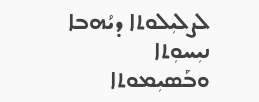ܠܨܠܝܼܠܘܬܐ ܕܝܳܗܒܐ ܢܝܼܚܘܼܬܐ ܘܒܰܣܝܼܡܘܬܐ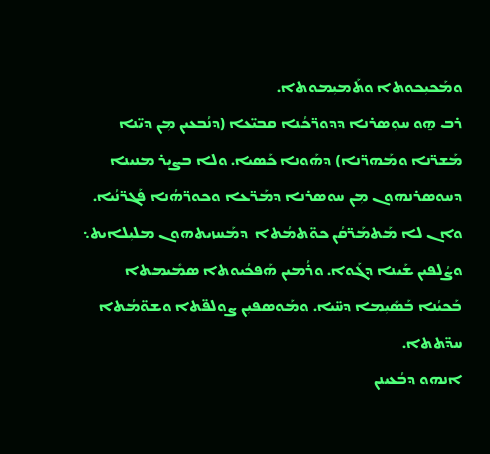ܘܡܰܟܝܼܟܘܬܐ ܘܬܰܡܝܼܡܘܬܐ.
ܪܒ ܗ̱ܘ ܚܘܼܣܪܢܐ ܕܕܘܪ̈ܟܳܢܐ ܩܒܝ̈ܥܐ (ܕܢܳܒܥܝܢ ܡܼܢ ܕܝ̈ܢܐ ܡܰܫܪ̈ܢܐ ܘܡܰܗܪ̈ܢܐ) ܕܗܰܘܢܐ ܟܰܣܝܐ. ܘܠܐ ܒܨܝܼܪ ܡܢܝܢܐ ܕܚܘܣܪܢܗܘܢ ܡܼܢ ܚܘܣܪܢܐ ܕܡܰܪ̈ܥܐ ܘܟܘܪ̈ܗܳܢܐ ܦܰܓܪ̈ܢܳܝܐ. ܘܐܢ ܠܐ ܡܰܬܡܰܪ̈ܩܳܢ ܟܘ̈ܬܡܳܬܐ  ܕܡܰܚܙܝܬܗܘܢ ܡܠܝܼܠܐܝܬ܆ ܘܨܳܠܦܝܢ ܫܰܝܢܐ ܕܓܰܘܐ. ܘܪܳܡܝܢ ܗܰܦܟܳܝܘܬܐ ܣܡܺܝܡܬܐ ܒܰܟܝܳܢܐ ܒܰܣܺܝܼܡܐ ܕܚ̈ܝܐ. ܘܡܰܘܣܦܝܼܢ ܨܘܠܦ̈ܬܐ ܘܫܘ̈ܡܳܬܐ ܚܕ̈ܬܬܐ.
ܐܢܗܘ ܕܒܳܥܝܢܢ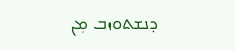ܕܢܫܬܘܙܒ ܡܼܢ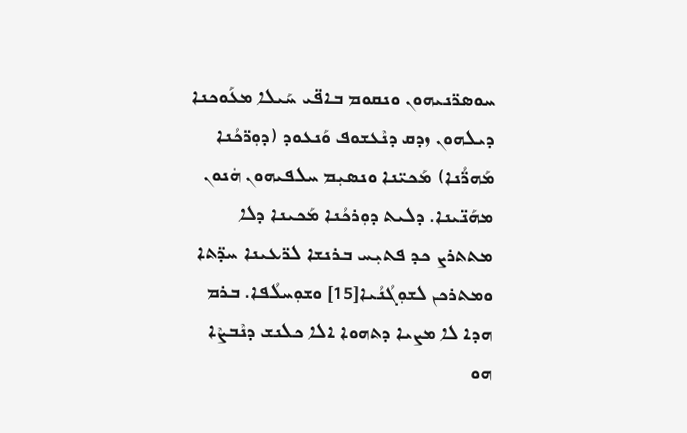ܚܘܣܪ̈ܢܝܗܘܢ ܘܢܩܘܡ ܒܐܦ̈ܝ ܚܰܝܠܐ ܡܥܰܘܟܢܐ ܕܝܠܗܘܢ ܙܕܩ ܕܢܶܥܫܘܦ ܘܰܢܥܘܕ (ܕܘܼܪ̈ܟܳܢܐ ܡܰܗܪ̈ܳܢܐ) ܡܰܟܝ̈ܢܐ ܘܢܣܝܼܡ ܚܠܦܝܗܘܢ ܗܿܢܘܢ ܡܗܰܢ̈ܝܢܐ. ܕܠܝܬ ܕܘܼܪܟܳܢܐ ܡܰܟܝܢܐ ܕܠܐ ܡܬܬܪܨ ܟܕ ܦܬܝܼܚ ܒܪܢܫܐ ܠܪ̈ܥܝܢܐ ܚܕ̈ܬܐ ܘܡܬܪܟܢ ܠܫܘܼܓܳܢܳܝܐ[15] ܘܫܘܼܚܠܳܦܐ. ܒܪܡ ܗܕܐ ܠܐ ܡܨܝܐ ܕܬܗܘܐ ܐܠܐ ܟܠܢܫ ܕܢܶܒܨܶܐ ܗܘ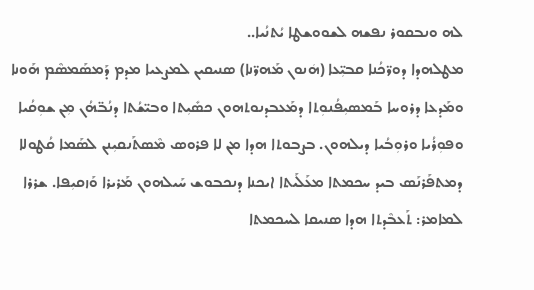ܠܗ ܘܢܒܩܘܪ ܢܦܫܗ ܠܫܘܘܫܛܐ ܝܳܬܢܳܝܐ..
ܡܛܠܗܕܐ ܕܘܪ̈ܟܳܢܐ ܩܒܝܼ̈ܥܐ (ܗܿܢܘܢ ܡܰܗܪ̈ܢܐ) ܣܢܝܩܝܢ ܠܡܨܥܝܐ ܡܕܡ ܕܰܡܣܰܡܣܶܡ ܗܰܘܢܐ ܘܡܰܕܥܐ ܕܪܘܚܐ ܒܰܡܣܝܼܦܳܢܘܼܬܐ ܕܡܰܥܒܕܢܘܬܗܘܢ ܟܣܺܝܼܬܐ ܘܒܝ̈ܫܳܬܐ ܕܢܳܒ̈ܗܳܢ ܡܼܢ ܫܘܼܩܳܝܐ ܘܦܘܼܪܳܝܐ ܘܪܘܼܒܳܝܐ ܕܝܠܗܘܢ. ܒܨܒܘܬܐ ܗܕܐ ܡܢ ܠܐ ܦܪܘܣ ܡܶܣܬܰܢܩܝܼܢܢ ܠܣܰܡܐ ܩܳܛܘܠܐ ܕܡܬܦܰܪܢܰܣ ܒܝܕ ܚܟܡܬܐ ܡܥܰܠܰܝܬܐ ܐܝܟܢܐ ܕܢܟܒܘܫ ܚܰܝܠܗܘܢ ܡܰܪܝܪܐ ܘܰܙܩܝܼܦܐ. ܫܪܪܐ ܠܡܐܡܪ: ܬܰܥܒܶܕܬܐ ܗܕܐ ܣܢܝܩܐ ܠܚܟܡܬܐ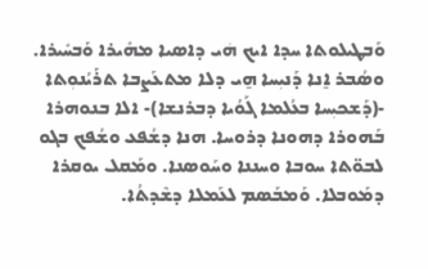ܘܰܒܛܝܠܘܬܐ ܚܕܐ ܐܝܟ ܗܿܝ ܕܐܣܝܐ ܡܗܺܝܪܐ ܘܰܒܚܺܝܪܐ.
ܘܣܳܒܪ ܐ̱ܢܐ ܕܰܢܝܼܚܐ ܗ̱ܝ ܕܠܐ ܡܬܥܰܨܒܐ ܬܪܰܝܳܢܘܼܬܐ -(ܕܰܫܟܝܼܚܐ ܒܥܳܠܡܐ ܓܰܘܳܝܐ ܕܒܪܢܫܐ)- ܐܠܐ ܒܢܘܗܪܐ ܒܰܗܘܪܐ ܕܗܘܢܐ ܕܪܘܚܐ. ܗܢܐ ܕܫܳܦܥ ܘܫܳܦܟ ܒܓܘ ܠܒܘ̈ܬܐ ܚܘܒܐ ܘܚܢܢܐ ܘܚܰܘܣܢܐ. ܘܡܰܩܠ ܝܘܩܪܐ ܕܡܰܘܒܠܐ. ܘܰܡܒܰܣܡ ܠܥܰܡܠܐ ܕܫܶܕܬܳܐ.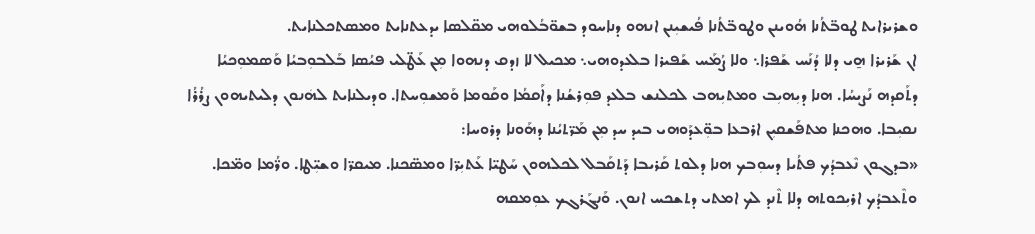ܘܫܪܝܪܐܝܬ ܛܘܒ̈ܬܳܢܐ ܗܳܘܝܢܢ ܘܛܘܒ̈ܬܳܢܐ ܦܳܝܫܝܼܢܢ ܐܢܗܘ ܕܢܐܚܘܕ ܒܫܘ̈ܒܳܠܘܗܝ ܡܩ̈ܠܣܐ ܝܕܥܬܢܐܝܬ ܘܡܣܬܟܠܢܐܝܬ.
ܐܢ ܫܰܪܝܪܐ ܗ̱ܝ ܕܠܐ ܕܳܢܰܚ ܫܰܦܪܐ܆ ܘܠܐ ܨܳܡܰܚ ܫܰܦܝܪܐ ܒܠܥܕܘܗܝ܆ ܡܟܝܠ ܠܐ ܙܕܩ ܕܢܗܘܐ ܡܼܢ ܥܰܛ̈ܠܝ ܦܝܳܣܐ ܒܰܠܒܘܼܒܝܳܐ ܘܰܣܡܘܼܟܝܳܐ ܕܬܰܩܕܗ ܢܰܨܝܼܚܳܐ. ܗܢܐ ܕܝܼܗܝܼܒ ܘܡܬܝܼܗܒ ܠܟܠܢܫ ܒܠܥܕ ܦܘܼܪܫܳܢܐ ܕܐܰܩܡܳܐ ܘܩܰܘܡܐ ܘܰܡܫܘܼܚܬܐ. ܘܕܝܠܢܐܝܬ ܠܗܿܢܘܢ ܕܠܝܬܝܗܘܢ ܨܪܳܪܳܐ ܢܩܝܼܒܐ. ܘܗܟܢܐ ܡܬܦܰܫܩܝܼܢ ܐܪܒܥܐ ܒܘܼ̈ܥܕܰܘܗܝ ܒܝܕ ܚܕ ܡܼܢ ܡܰܪ̈ܬܝܳܢܐ ܕܗܰܘܢܐ ܕܪܘܚܐ:
«ܒܕܓܘܢ ܢܶܥܒܕܳܟ ܦܬܳܝܐ ܕܚܘܼܒܟ ܗܢܐ ܕܠܘܬ ܩܰܪܝܒܐ ܕܰܬܩܰܒܠ ܠܟܠܗܘܢ ܚܰܛܝ̈ܐ ܥܰܬܝܼܪ̈ܐ ܘܡܣ̈ܟܢܐ. ܡܝܩܪ̈ܐ ܘܫܝܼ̈ܛܐ. ܘܪ̈ܳܡܐ ܘܡ̈ܟܐ. ܘܬܶܥܒܕܳܟ ܐܪܝܼܟܘܬܗ ܕܠܐ ܬܶܢܕ ܠܟ ܐܡܬܝ ܕܬܫܟܚ ܐܢܘܢ. ܘܰܢܓܰܪܓܟ ܥܘܼܡܩܗ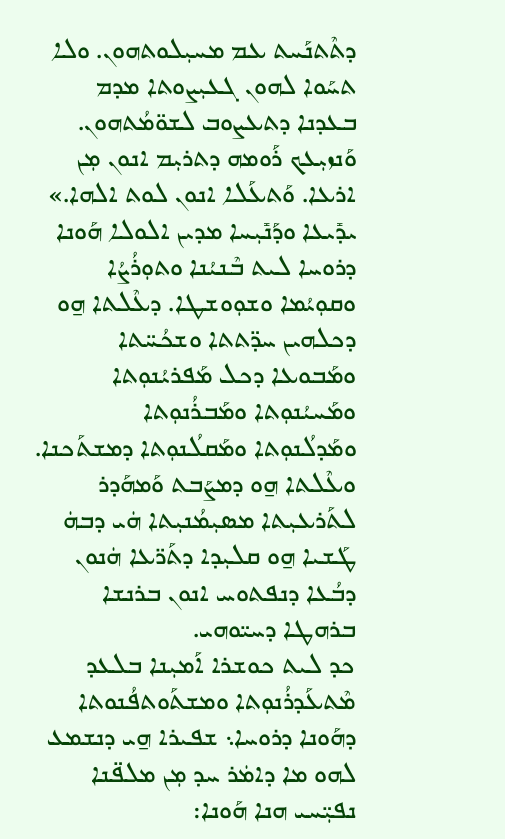ܕܬܶܬܢܰܚܬ ܥܡ ܡܚܝܼܠܘܬܗܘܢ. ܘܠܐ ܬܚܰܘܐ ܠܗܘܢ ܓܥܝܼܨܘܬܐ ܡܕܡ ܒܥܕܢܐ ܕܬܥܨܘܒ ܠܫܘ̈ܡܳܬܗܘܢ. ܘܰܢܙܝܼܥܟ ܪܰܘܡܗ ܕܬܪܝܼܡ ܐܢܘܢ ܡܼܢ ܐܪܥܐ. ܘܰܬܥܰܠܐ ܐܢܘܢ ܠܘܬ ܐܠܗܐ.»
ܝܕܺܝܥܐ ܘܕܰܢܺܝܼܚܐ ܡܕܝܢ ܐܠܘܠܐ ܗܰܘܢܐ ܕܪܘܚܐ ܠܝܬ ܒܶܢܝܳܢܐ ܘܬܘܼܪܳܨܳܐ ܘܩܘܼܝܳܡܐ ܘܫܘܼܘܫܛܐ. ܕܥܶܠܬܐ ܗ̱ܘ ܕܟܠܗܝܢ ܚܕ̈ܬܬܐ ܘܫܟܳܚ̈ܬܐ ܘܡܰܒܘܥܐ ܕܟܠ ܡܰܦܪܝܳܢܘܼܬܐ ܘܡܰܚܝܳܢܘܼܬܐ ܘܡܰܒܪܳܢܘܼܬܐ ܘܡܰܕܠܳܢܘܼܬܐ ܘܡܰܩܠܳܢܘܼܬܐ ܕܡܫܬܰܟܢܐ. ܘܥܶܠܬܐ ܗ̱ܘ ܕܡܨܰܒܬ ܘܰܡܗܰܕܪ ܠܬܰܪܥܝܼܬܐ ܡܣܝܼܡܳܢܝܼܬܐ ܗܿܝ ܕܒܗܿ ܛܰܫܝܐ ܗ̱ܘ ܩܠܝܼܕܐ ܕܬܰܪ̈ܥܐ ܗܿܢܘܢ ܕܒܳܥܐ ܕܢܦܬܘܚ ܐܢܘܢ ܒܪܢܫܐ ܒܪܗܛܐ ܕܚܝ̈ܘܗܝ.
ܟܕ ܠܝܬ ܟܘܫܪܐ ܐܰܡܝܼܢܐ ܒܠܥܕ ܡܶܬܥܰܕܪܳܢܘܼܬܐ ܘܡܫܬܰܘܬܦܳܢܘܬܐ ܕܗܰܘܢܐ ܕܪܘܚܐ܆ ܫܦܝܪܐ ܗ̱ܝ ܕܢܫܡܥ ܠܗܘ ܡܐ ܕܐܡܿܪ ܚܕ ܡܼܢ ܡܠܦ̈ܢܐ ܢܦܝܼ̈ܚܝ ܗܢܐ ܗܰܘܢܐ: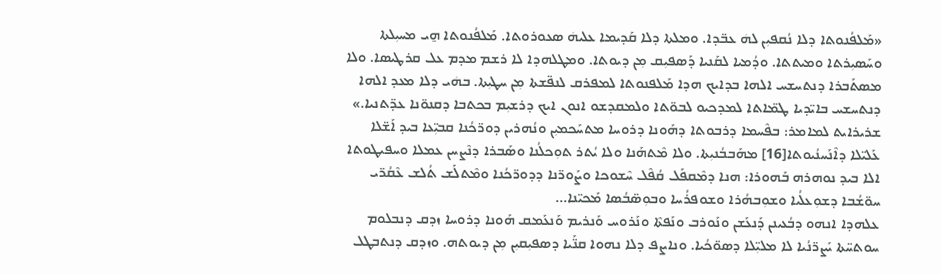«ܡܰܠܦܳܢܘܬܐ ܕܠܐ ܢܳܩܦܝܼܢ ܠܗܿ ܥܒ̈ܕܐ. ܘܡܠܬܐ ܕܠܐ ܩܰܕܝܡܐ ܥܠܝܗܿ ܣܥܘܪܘܬܐ. ܡܰܠܦܳܢܘܬܐ ܗ̱ܝ ܡܚܝܼܠܬܐ ܘܚܰܣܝܼܪܬܐ ܘܡܝܬܬܐ. ܘܕܳܡܝܐ ܠܩܰܢܝܐ ܕܰܣܦܝܼܩ ܡܼܢ ܕܝܘܬܐ. ܘܡܛܠܗܕܐ ܠܐ ܪܫܡ ܡܕܡ ܥܠ ܩܪܛܝܣܐ. ܘܠܐ ܡܣܬܰܒܪܐ ܕܢܬܚܫܚ ܐܠܗܐ ܒܕܐܝܟ ܗܕܐ ܡܰܠܦܢܘܬܐ ܠܡܦܪܩ ܠܢܦ̈ܫܬܐ ܡܼܢ ܚܛܝܼܬܐ. ܒܗܿܝ ܕܠܐ ܡܥܕ ܐܠܗܐ ܕܢܬܚܫܚ ܒܐܝ̈ܕܝܐ ܛܡ̈ܐܬܐ ܠܡܕܟܝܘ ܠܒܘ̈ܬܐ ܘܠܡܩܕܫܘ ܐܢܘܢ ܐܝܟ ܕܪܫܝܼܡ ܒܟܬܒܐ ܕܩܢܘ̈ܢܐ ܥܕ̈ܬܢܝܐ.»
ܫܪܝܪܐܝܬ ܠܡܐܡܪ: ܒܦܶܚܡܐ ܕܪܒܘܬܐ ܕܗܰܘܢܐ ܕܪܘܚܐ ܡܬܚܰܟܡܝܼܢ ܘܢܳܗܪܝܢ ܕܘܪ̈ܟܳܢܐ ܩܒܝܼ̈ܥܐ ܒܝܕ ܐܰܫ̈ܠܐ ܥܰܠܝ̈ܠܐ ܕܐܶܢܰܚܢܳܝܘܬܐ[16] ܡܗܰܒܒܳܢܝܼܬܐ. ܘܠܐ ܡܶܬܗܰܢܐ ܘܠܐ ܝܳܬܪ ܬܘܼܟܠܳܢܐ ܘܣܰܒܪܐ ܕܢܶܨܚܢ ܥܡܠܐ ܘܚܦܝܛܘܬܐ ܐܠܐ ܒܝܕ ܢܘܗܪܗ ܒܰܗܘܪܐ: ܗܢܐ ܕܡܶܩܦܰܠ ܩܳܦܶܠ ܚܶܫܘܟܐ ܘܨܰܘܪ̈ܢܐ ܕܕܘܪ̈ܟܳܢܐ ܘܡܶܬܠܰܫ ܬܳܠܫ ܥܶܩܳܪ̈ܝ ܚܘ̈ܫܳܒܐ ܕܫܘܼܥܠܳܝܐ ܘܫܘܼܒܗܳܪܐ ܘܫܘܦܪܳܚܐ ܘܒܘܼܣ̈ܒܳܣܐ ܡܰܟܝ̈ܢܐ...
ܥܠܗܕܐ ܐܢܗܘ ܕܒܳܥܝܢܢ ܕܰܢܥܰܫܢ ܘܢܰܘܪܒ ܘܢܰܦܬܶܐ ܘܢܰܪܘܚ ܘܰܢܪܝܡ ܘܰܢܥܰܡܩ ܗܰܘܢܐ ܕܪܘܚܐ ܙܕܩ ܕܢܒܠܘܡ ܚܘܬܚ̈ܬܐ ܝܰܨܪ̈ܢܳܝܐ ܠܐ ܡܠܝܼ̈ܠܐ ܕܣܘ̈ܟܳܝܐ. ܘܢܐܨܦ ܕܠܐ ܢܗܘܐ ܩܢ̈ܰܝܐ ܕܣܦܝܼܩܝܼܢ ܡܼܢ ܕܝܘܬܗ. ܘܙܕܩ ܕܢܬܒܛܠ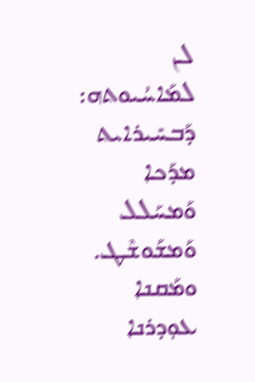ܠܢ ܠܡܰܐܚܳܝܘܬܗ: ܕܰܒܚܺܝܪܐܝܬ ܡܕܰܟܐ ܘܰܡܚܰܠܠ ܘܰܡܫܰܘܫܶܛ. ܘܡܰܩܢܐ ܥܘܼܕܪܢܐ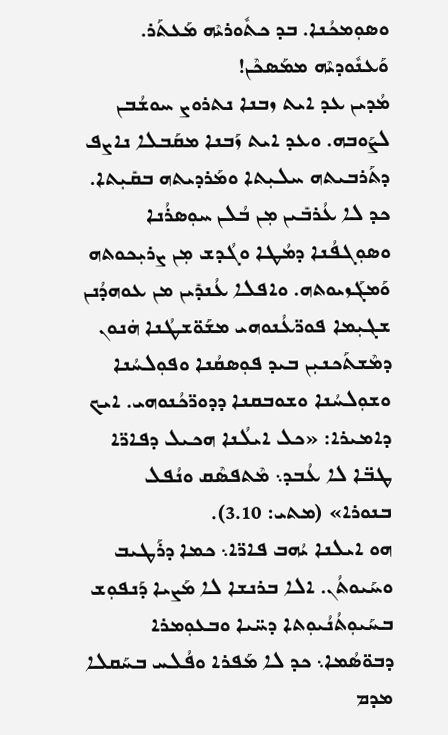ܘܣܘܼܡܟܳܢܐ. ܒܕ ܟܬܽܘܪܝܶܗ ܡܰܥܬܰܪ. ܘܰܥܢܽܘܕܝܶܗ ܡܡܰܣܟܶܢ!
ܡܳܕܝܢ ܥܕ ܐܝܬ ܙܒܢܐ ܢܬܪܘܨ ܚܘܫܳܒܢ ܠܨܰܘܒܗ. ܘܥܕ ܐܝܬ ܙܰܒܢܐ ܡܩܰܒܠܐ ܢܐܨܦ ܕܬܰܪܒܝܬܗ ܚܠܝܼܬܐ ܘܡܰܪܕܝܬܗ ܒܩܺܝܼܬܐ. ܟܕ ܠܐ ܥܳܪܒܺܝܢ ܡܼܢ ܒܳܠܢ ܚܘܼܣܪܳܢܐ ܘܣܘܼܓܦܳܢܐ ܕܡܳܛܐ ܘܓܳܕܫ ܡܼܢ ܨܪܝܼܟܘܬܗ ܘܰܡܓܰܙܝܘܬܗ. ܘܐܦܠܐ ܥܳܢܕܺܝܢ ܡܢ ܥܘܗܕܳܢܢ ܫܓܝܼܡܐ ܦܘܪ̈ܥܳܢܘܗܝ ܡܫܰܘ̈ܫܛܳܢܐ ܗܿܢܘܢ ܕܡܶܫܬܰܟܢܝܼܢ ܒܝܕ ܦܘܼܣܩܳܢܐ ܘܦܘܼܠܚܳܢܐ ܘܫܘܼܠܚܳܢܐ ܘܫܘܒܩܢܐ ܕܕܘܪ̈ܟܳܢܘܗܝ. ܐܝܟ ܕܐܡܝܪܐ: «ܟܠ ܐܝܠܳܢܐ ܗܟܝܠ ܕܦܐܪ̈ܐ ܛܒ̈ܐ ܠܐ ܥܳܒܕ܆ ܡܶܬܦܣܶܩ ܘܢܳܦܠ ܒܢܘܪܐ» (ܡܬܝ: 3.10).
ܗܘ ܐܝܠܢܐ ܝܳܗܒ ܦܐܪ̈ܐ܆ ܟܡܐ ܕܪܰܛܝܒ ܘܚܰܝܘܬܳܢ. ܐܠܐ ܒܪܢܫܐ ܠܐ ܡܰܨܝܐ ܕܰܢܦܘܼܫ ܒܚܰܝܘܼܬܳܢܳܝܘܼܬܐ ܕܚ̈ܝܐ ܘܒܥܘܼܡܪܐ ܕܒܘ̈ܣܳܡܐ܆ ܟܕ ܠܐ ܡܰܦܪܐ ܘܦܳܠܚ ܒܚܰܩܠܐ ܡܕܡ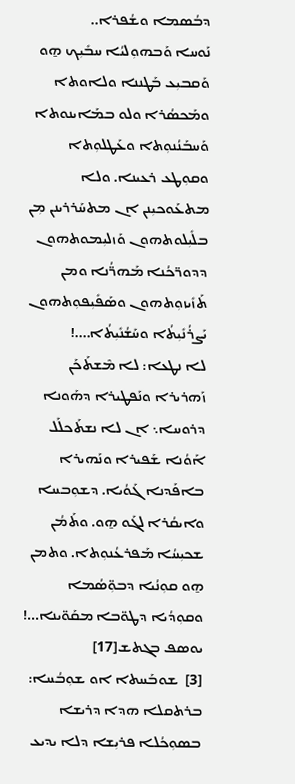ܕܒܳܣܡܐ ܘܫܳܦܪܐ..
ܢܰܘܚܐ ܘܰܒܗܘܼܠܝܳܐ ܚܒܺܝܼܟ ܗ̱ܘ ܘܰܩܒܝܼܥ ܒܰܛܢܢܐ ܘܠܐܘܬܐ ܘܡܰܟܣܳܪܐ ܘܠܘ ܒܡܰܐܝܢܘܬܐ ܘܰܚܒܰܢܳܢܘܼܬܐ ܘܥܰܛܠܘܼܬܐ ܘܩܘܼܛܥ ܪܥܝܢܐ. ܘܠܐ ܡܬܥܰܘܟܝܼܢܢ ܐܢ ܡܬܚܰܪܪܝܢܢ ܡܼܢ ܒܠܺܝܼܠܘܬܗܘܢ ܘܰܙܠܝܼܡܘܬܗܘܢ ܕܕܘܪ̈ܟܳܢܐ ܡܰܗܪ̈ܳܢܐ ܘܡܢ ܬܰܙܺܝܙܘܼܬܗܘܢ ܘܣܰܦܺܝܼܦܘܼܬܗܘܢ ܝܰܨܪܳܢܺܝܼܬܳܐ ܘܚܰܫܳܢܺܝܼܬܳܐ....!
ܠܐ ܢܛܥܐ: ܠܐ ܡܶܫܬܰܟܰܢ ܙܰܗܪܝܪܐ ܘܢܰܦܛܝܪܐ ܕܗܰܘܢܐ ܕܪܘܚܐ܆ ܐܢ ܠܐ ܢܫܬܰܟܠܰܠ ܐܰܘܳܢܐ ܫܰܦܝܪܐ ܘܢܰܗܝܪܐ ܒܐܦܰܕܢܐ ܓܰܘܳܝܐ. ܕܫܘܼܒܚܐ ܘܐܝܩܳܪܐ ܠܓܰܘ ܗ̱ܘ. ܘܬܰܡܳܢ ܫܟܝܼܚܳܐ ܡܰܦܪܥܳܢܘܼܬܐ. ܘܬܡܢ ܗ̱ܘ ܩܘܼܢܳܝܐ ܕܒܘܼ̈ܣܳܡܐ ܘܩܘܼܕܳܝܐ ܕܛܘ̈ܒܐ ܡܩܰܘ̈ܝܢܐ...!
ܝܘܣܦ ܒܓܬܫ[17]
[3]  ܫܘܒܰܚܬܐ ܐܘ ܫܘܼܒܳܚܐ: ܒܪܬܩܠܐ ܗܕܐ ܕܪܝܫܐ ܒܣܘܼܟܳܠܐ ܦܪܝܼܫܐ ܕܠܐ ܝܕܝܥ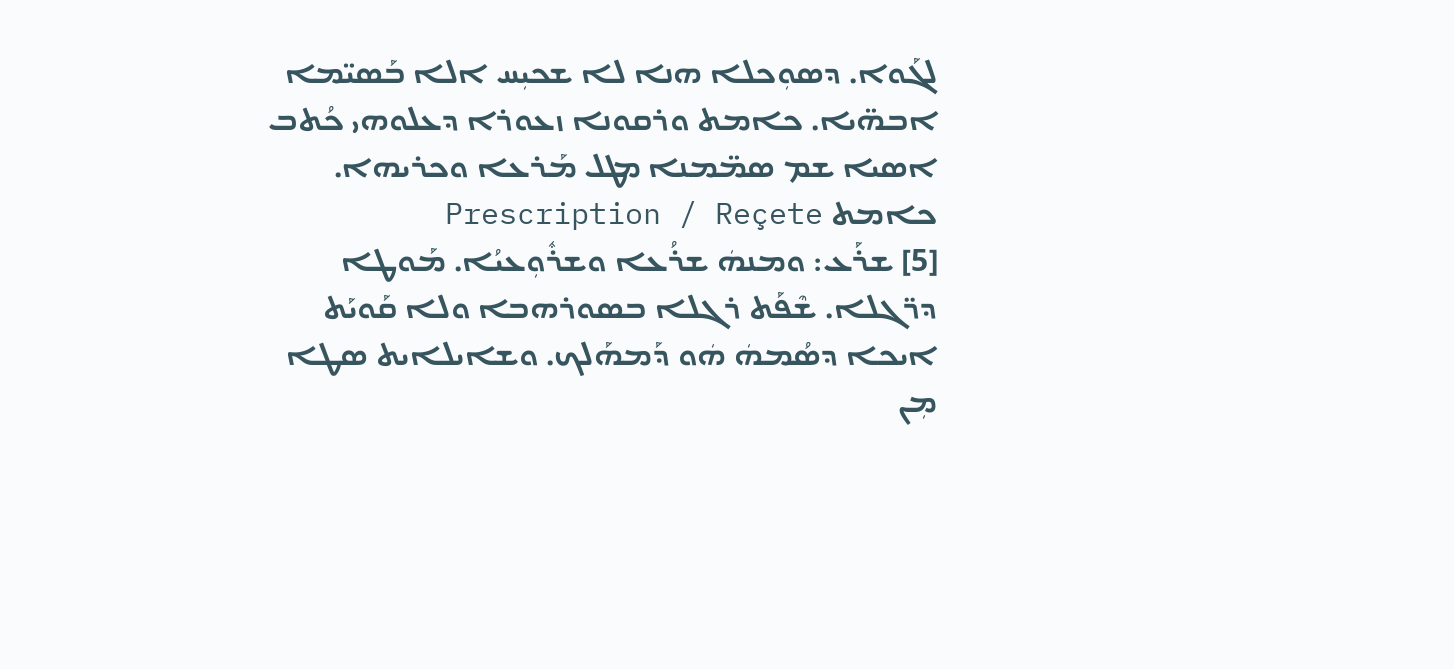ܠܓܰܘܐ. ܕܣܘܼܟܠܐ ܗܢܐ ܠܐ ܫܟܝܼܚ ܐܠܐ ܒܰܣܝ̈ܡܐ ܐܒܗ̈ܝܐ. ܟܐܡܬ ܘܪܩܘܢܐ ܙܥܘܪܐ ܕܥܠܘܗܝ ܟܳܬܒ ܐܣܝܐ ܫܡ ܣܡ̈ܡܢܐ ܡܛܠ ܡܰܪܥܐ ܘܟܪܝܗܐ. ܟܐܡܬ Prescription / Reçete
[5] ܫܪܰܥ: ܘܡܢܗܿ ܫܪܳܥܐ ܘܫܪܽܘܼܥܝܳܐ. ܡܰܘܛܐ ܕܪ̈ܓܠܐ. ܫܶܦܰܬ ܪܓܠܐ ܒܣܘܪܗܒܐ ܘܠܐ ܩܰܘܝܰܬ ܐܝܟܐ ܕܣܳܡܗܿ ܗܿܘ ܕܰܡܗܰܠܟ. ܘܫܐܝܠܐܝܬ ܣܛܐ ܡܼܢ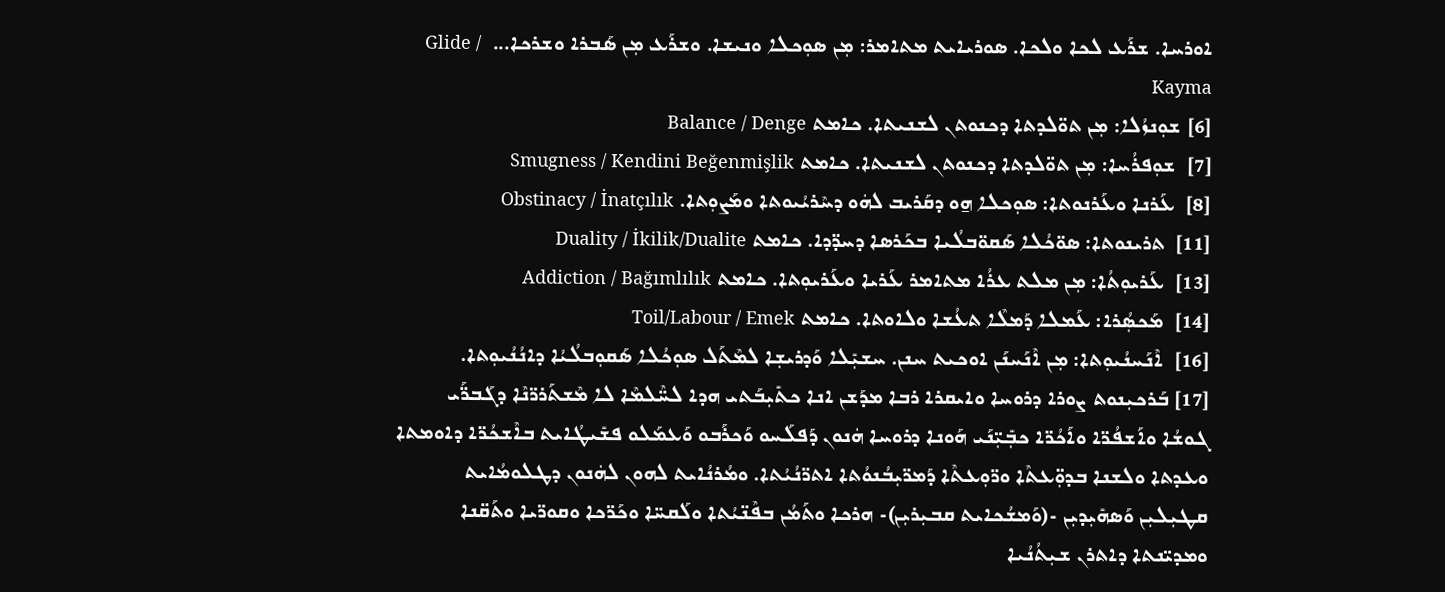ܐܘܪܚܐ. ܫܪܰܥ ܠܟܐ ܘܠܟܐ. ܣܘܪܝܐܝܬ ܡܬܐܡܪ: ܡܼܢ ܣܘܼܟܠܐ ܘܢܝܫܐ. ܘܫܪܰܥ ܡܼܢ ܣܰܒܪܐ ܘܫܪܟܐ...  Glide / Kayma
[6] ܫܘܼܢܙܳܠܐ: ܡܼܢ ܬܘ̈ܠܕܬܐ ܕܟܢܘܬܢ ܠܫܢܝܬܐ. ܟܐܡܬ Balance / Denge
[7]  ܫܘܼܦܪܳܚܐ: ܡܼܢ ܬܘ̈ܠܕܬܐ ܕܟܢܘܬܢ ܠܫܢܝܬܐ. ܟܐܡܬ Smugness / Kendini Beğenmişlik
[8]  ܥܰܪܢܐ ܘܥܰܪܢܘܬܐ: ܣܘܼܟܠܐ ܗ̱ܘ ܕܩܰܪܝܒ ܠܗܿܘ ܕܚܶܪܝܳܝܘܬܐ ܘܡܰܨܘܼܬܐ. Obstinacy / İnatçılık
[11]  ܬܪܝܢܘܬܐ: ܣܘ̈ܟܳܠܐ ܣܰܩܘ̈ܒܠܳܝܐ ܒܟܰܪܣܐ ܕܚܕ̈ܕܐ. ܟܐܡܬ Duality / İkilik/Dualite
[13]  ܥܰܪܝܘܼܬܳܐ: ܡܼܢ ܡܠܬ ܥܪܳܐ ܡܬܐܡܪ ܥܰܪܝܐ ܘܥܰܪܝܘܼܬܐ. ܟܐܡܬ Addiction / Bağımlılık
[14]  ܡܰܟܣܼܳܪܐ: ܥܰܡܠܐ ܕܰܡܠܶܐ ܬܥܳܫܐ ܘܠܐܘܬܐ. ܟܐܡܬ Toil/Labour / Emek
[16]  ܐܶܢܰܚܢܳܝܘܼܬܐ: ܡܼܢ ܐܶܢܰܚܢܰܢ ܐܘܟܝܬ ܚܢܢ. ܚܫܝܼܺܠܐ ܘܰܕܪܝܫܼܐ ܠܡܶܬܰܠ ܣܘܼܟܳܠܐ ܣܰܩܘܼܒܠܳܝܳܐ ܕܐܢܳܢܳܝܘܼܬܐ.
[17] ܒܰܪܟܝܼܢܘܬ ܨܘܪܐ ܕܪܘܚܐ ܘܐܝܩܪܐ ܪܒܐ ܡܕܰܫܢ ܐܢܐ ܟܬܺܝܼܒܰܬܝ ܗܕܐ ܠܚ̈ܶܠܡܶܐ ܠܐ ܡܶܫܬܰܪܪ̈ܢܶܐ ܕܓܰܒܪ̈ܰܝ ܓܘܫܳܐ ܘܐܰܫܦܳܪ̈ܐ ܘܐܰܟܳܪ̈ܐ ܟܒܼܺܝܼ̈ܢܰܝ ܗܰܘܢܐ ܕܪܘܚܐ ܗܿܢܘܢ ܕܰܦܠܰܚܘ ܘܰܟܪܰܒܘ ܘܰܥܡܰܠܘ ܦܫܺܝܛܳܐܝܬ ܒܐܶܫܟܳܪ̈ܐ ܕܐܘܡܬܐ ܘܥܕܬܐ ܘܠܫܢܐ ܒܕܘܼ̈ܥܬܶܐ ܘܪ̈ܘܼܥܬܶܐ ܕܰܡܪ̈ܝܼܒܳܢܘܳܬܐ ܐܬܪ̈ܢܳܝܳܬܐ. ܘܡܳܪܢܳܐܝܬ ܠܗܘܢ ܠܗܿܢܘܢ ܕܛܠܘܡܳܐܝܬ ܩܛܝܼܠܝܼܢ ܘܰܣܗܺܝܼܕܝܼܢ -(ܘܰܡܫܳܟܐܝܬ ܩܒܝܼܪܝܼܢ)- ܗܪܟܐ ܘܬܰܡܳܢ ܒܦܶܢ̈ܝܳܬܐ ܘܠܰܩܚ̈ܐ ܘܟܰܪ̈ܟܐ ܘܩܘܪ̈ܝܐ ܘܬܰܩ̈ܢܐ ܘܡܕܝ̈ܢܬܐ ܕܐܬܪܢ ܫܝܼܬܳܢܳܝܐ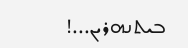ܒܝܬܢܗܪܝܢ...!